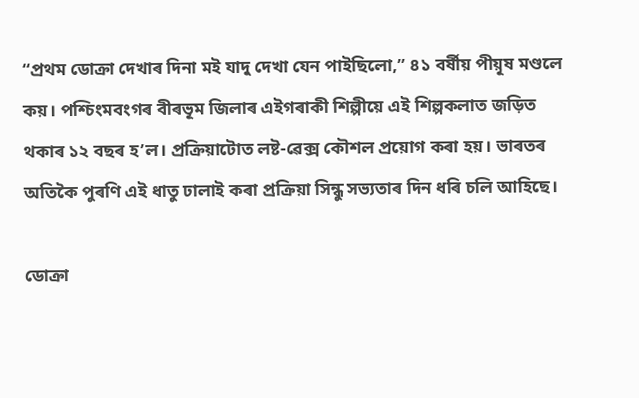“প্ৰথম ডোক্ৰা দেখাৰ দিনা মই যাদু দেখা যেন পাইছিলো,” ৪১ বৰ্ষীয় পীয়ূষ মণ্ডলে কয়। পশ্চিংমবংগৰ বীৰভূম জিলাৰ এইগৰাকী শিল্পীয়ে এই শিল্পকলাত জড়িত থকাৰ ১২ বছৰ হ’ল। প্ৰক্ৰিয়াটোত লষ্ট-ৱেক্স কৌশল প্ৰয়োগ কৰা হয়। ভাৰতৰ অতিকৈ পুৰণি এই ধাতু ঢালাই কৰা প্ৰক্ৰিয়া সিন্ধু সভ্যতাৰ দিন ধৰি চলি আহিছে।

ডোক্ৰা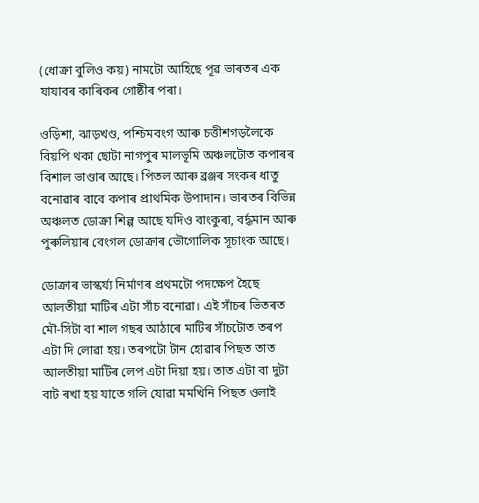(ধোক্ৰা বুলিও কয়) নামটো আহিছে পূৱ ভাৰতৰ এক যাযাবৰ কাৰিকৰ গোষ্ঠীৰ পৰা।

ওড়িশা, ঝাড়খণ্ড, পশ্চিমবংগ আৰু চত্তীশগড়লৈকে বিয়পি থকা ছোটা নাগপুৰ মালভূমি অঞ্চলটোত কপাৰৰ বিশাল ভাণ্ডাৰ আছে। পিতল আৰু ব্ৰঞ্জৰ সংকৰ ধাতু বনোৱাৰ বাবে কপাৰ প্ৰাথমিক উপাদান। ভাৰতৰ বিভিন্ন অঞ্চলত ডোক্ৰা শিল্প আছে যদিও বাংকুৰা, বৰ্দ্ধমান আৰু পুৰুলিয়াৰ বেংগল ডোক্ৰাৰ ভৌগোলিক সূচাংক আছে।

ডোক্ৰাৰ ভাস্কৰ্য্য নিৰ্মাণৰ প্ৰথমটো পদক্ষেপ হৈছে আলতীয়া মাটিৰ এটা সাঁচ বনোৱা। এই সাঁচৰ ভিতৰত মৌ-সিটা বা শাল গছৰ আঠাৰে মাটিৰ সাঁচটোত তৰপ এটা দি লোৱা হয়। তৰপটো টান হোৱাৰ পিছত তাত আলতীয়া মাটিৰ লেপ এটা দিয়া হয়। তাত এটা বা দুটা বাট ৰখা হয় যাতে গলি যোৱা মমখিনি পিছত ওলাই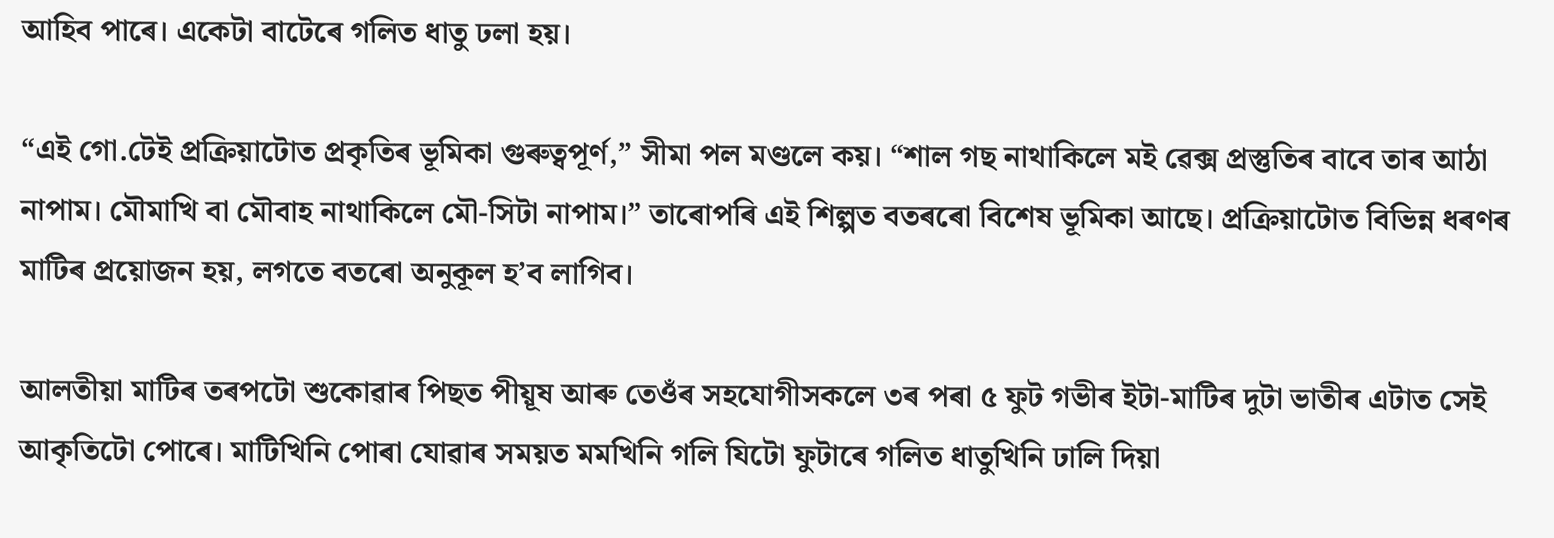আহিব পাৰে। একেটা বাটেৰে গলিত ধাতু ঢলা হয়।

“এই গো.টেই প্ৰক্ৰিয়াটোত প্ৰকৃতিৰ ভূমিকা গুৰুত্বপূৰ্ণ,” সীমা পল মণ্ডলে কয়। “শাল গছ নাথাকিলে মই ৱেক্স প্ৰস্তুতিৰ বাবে তাৰ আঠা নাপাম। মৌমাখি বা মৌবাহ নাথাকিলে মৌ-সিটা নাপাম।” তাৰোপৰি এই শিল্পত বতৰৰো বিশেষ ভূমিকা আছে। প্ৰক্ৰিয়াটোত বিভিন্ন ধৰণৰ মাটিৰ প্ৰয়োজন হয়, লগতে বতৰো অনুকূল হ’ব লাগিব।

আলতীয়া মাটিৰ তৰপটো শুকোৱাৰ পিছত পীয়ূষ আৰু তেওঁৰ সহযোগীসকলে ৩ৰ পৰা ৫ ফুট গভীৰ ইটা-মাটিৰ দুটা ভাতীৰ এটাত সেই আকৃতিটো পোৰে। মাটিখিনি পোৰা যোৱাৰ সময়ত মমখিনি গলি যিটো ফুটাৰে গলিত ধাতুখিনি ঢালি দিয়া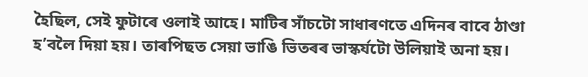হৈছিল, সেই ফুটাৰে ওলাই আহে। মাটিৰ সাঁচটো সাধাৰণতে এদিনৰ বাবে ঠাণ্ডা হ’বলৈ দিয়া হয়। তাৰপিছত সেয়া ভাঙি ভিতৰৰ ভাস্কৰ্যটো উলিয়াই অনা হয়।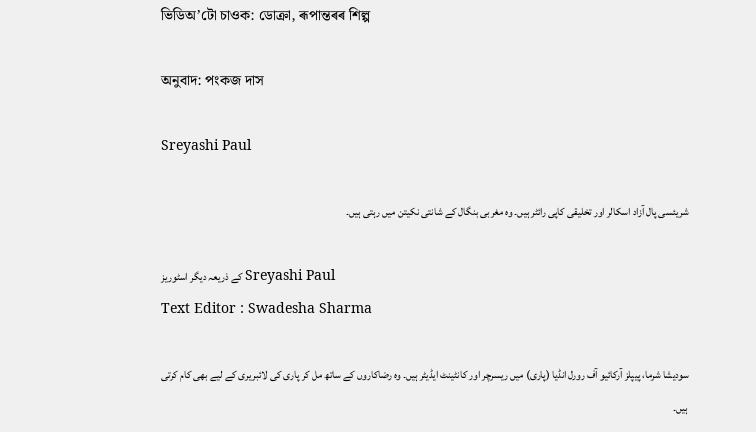ভিডিঅ’টো চাওক: ডোক্ৰা, ৰূপান্তৰৰ শিল্প

অনুবাদ: পংকজ দাস

Sreyashi Paul

شریئسی پال آزاد اسکالر اور تخلیقی کاپی رائٹر ہیں۔ وہ مغربی بنگال کے شانتی نکیتن میں رہتی ہیں۔

کے ذریعہ دیگر اسٹوریز Sreyashi Paul
Text Editor : Swadesha Sharma

سودیشا شرما، پیپلز آرکائیو آف رورل انڈیا (پاری) میں ریسرچر اور کانٹینٹ ایڈیٹر ہیں۔ وہ رضاکاروں کے ساتھ مل کر پاری کی لائبریری کے لیے بھی کام کرتی ہیں۔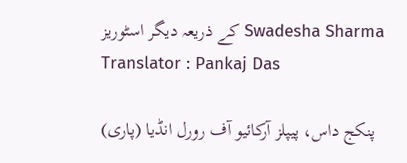کے ذریعہ دیگر اسٹوریز Swadesha Sharma
Translator : Pankaj Das

پنکج داس، پیپلز آرکائیو آف رورل انڈیا (پاری)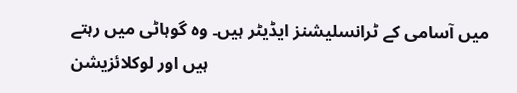میں آسامی کے ٹرانسلیشنز ایڈیٹر ہیں۔ وہ گوہاٹی میں رہتے ہیں اور لوکلائزیشن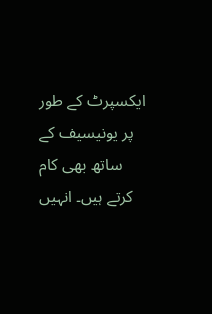ایکسپرٹ کے طور پر یونیسیف کے ساتھ بھی کام کرتے ہیں۔ انہیں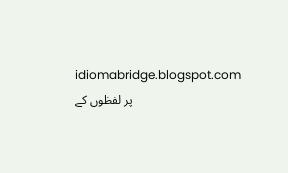idiomabridge.blogspot.com پر لفظوں کے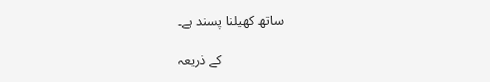ساتھ کھیلنا پسند ہے۔

کے ذریعہ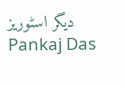دیگر اسٹوریز Pankaj Das